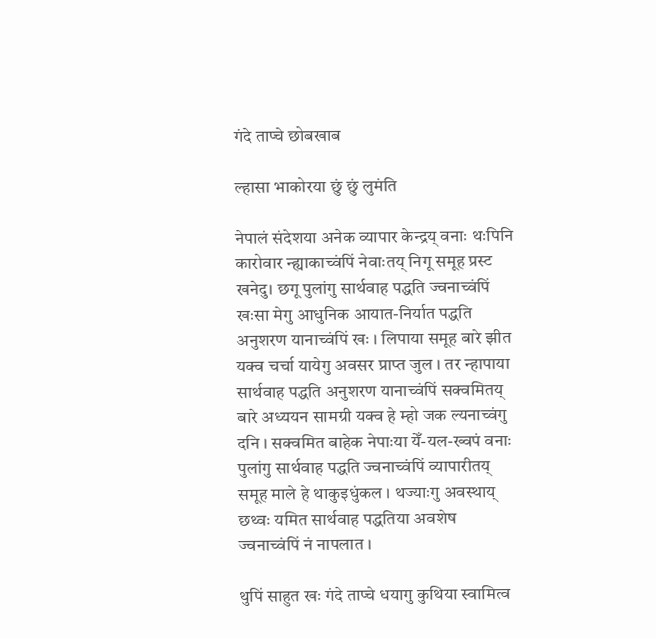गंदे ताप्चे छोबखाब

ल्हासा भाकोरया छुं छुं लुमंति

नेपालं संदेशया अनेक व्यापार केन्द्रय् वनाः थःपिनि कारोवार न्ह्याकाच्वंपिं नेवाःतय् निगू समूह प्रस्ट खनेदु। छगू पुलांगु सार्थवाह पद्धति ज्वनाच्वंपिं खःसा मेगु आधुनिक आयात-निर्यात पद्धति अनुशरण यानाच्वंपिं खः । लिपाया समूह बारे झीत यक्व चर्चा यायेगु अवसर प्राप्त जुल । तर न्हापाया सार्थवाह पद्धति अनुशरण यानाच्वंपिं सक्वमितय् बारे अध्ययन सामग्री यक्व हे म्हो जक ल्यनाच्वंगु दनि । सक्वमित बाहेक नेपाःया येँ-यल-ख्वपं वनाः पुलांगु सार्थवाह पद्धति ज्वनाच्वंपिं व्यापारीतय् समूह माले हे थाकुइधुंकल । थज्याःगु अवस्थाय् छथ्वः यमित सार्थवाह पद्धतिया अवशेष ज्वनाच्वंपिं नं नापलात ।

थुपिं साहुत खः गंदे ताप्चे धयागु कुथिया स्वामित्व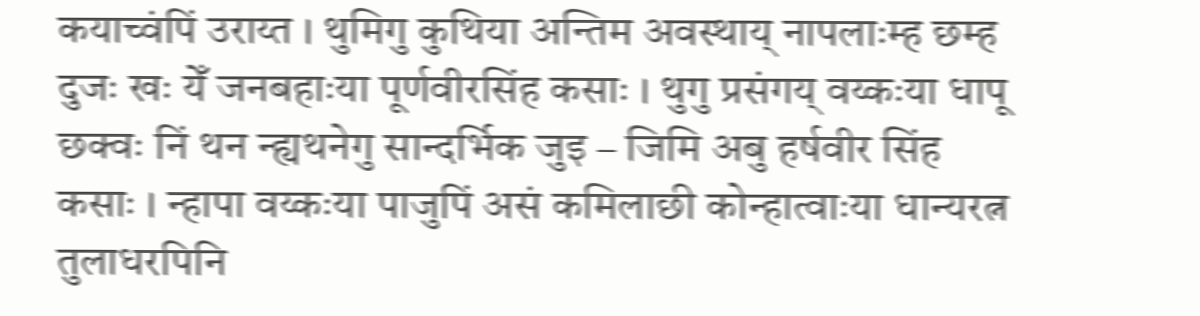कयाच्वंपिं उराय्त । थुमिगु कुथिया अन्तिम अवस्थाय् नापलाःम्ह छम्ह दुजः खः येँ जनबहाःया पूर्णवीरसिंह कसाः । थुगु प्रसंगय् वय्कःया धापू छक्वः निं थन न्ह्यथनेगु सान्दर्भिक जुइ – जिमि अबु हर्षवीर सिंह कसाः । न्हापा वय्कःया पाजुपिं असं कमिलाछी कोन्हात्वाःया धान्यरत्न तुलाधरपिनि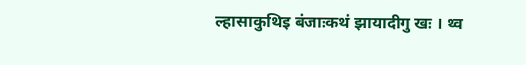ल्हासाकुथिइ बंजाःकथं झायादीगु खः । थ्व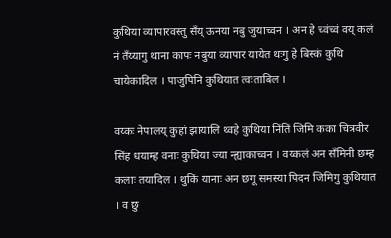कुथिया व्यापारवस्तु सँय् ऊनया नबु जुयाच्वन । अन हे च्वंच्वं वय् कलं नं तँय्यागु थाना कापः नबुया व्यापार यायेत थःगु हे बिस्कं कुथि चायेकादिल । पाजुपिनि कुथियात त्वःताबिल ।

वय्कः नेपालय् कुहां झायालि थ्वहे कुथिया निंतिं जिमि कका चित्रवीर सिंह धयाम्ह वनाः कुथिया ज्या न्ह्याकाच्वन । वय्कलं अन सँमिनी छम्ह कलाः तयादिल । थुकिं यानाः अन छगू समस्या पिदन जिमिगु कुथियात । व छु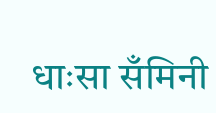धाःसा सँमिनी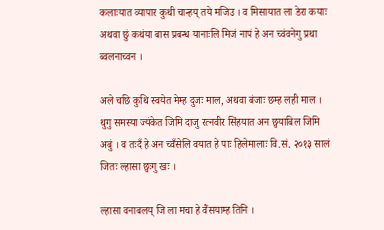कलाःयात व्यापार कुथी चान्हय् तये मजिउ । व मिसायात ला डेरा कयाः अथवा छुं कथंया बास प्रबन्ध यानाःलि मिजं नापं हे अन च्वंवनेगु प्रथा ब्वलनाच्वन ।

अले चछि कुथि स्वयेत मेम्ह दुजः माल, अथवा बंजाः छम्ह लही माल । थुगु समस्या ज्यंकेत जिमि दाजु रत्नवीर सिंहयात अन छ्वयाबिल जिमि अबुं । व तःदँ हे अन च्वँसेलि वयात हे पाः हिलेमालाः वि.सं. २०१३ सालं जितः ल्हासा छ्वःगु खः ।

ल्हासा वनाबलय् जि ला मचा हे वैंसयाम्ह तिनि ।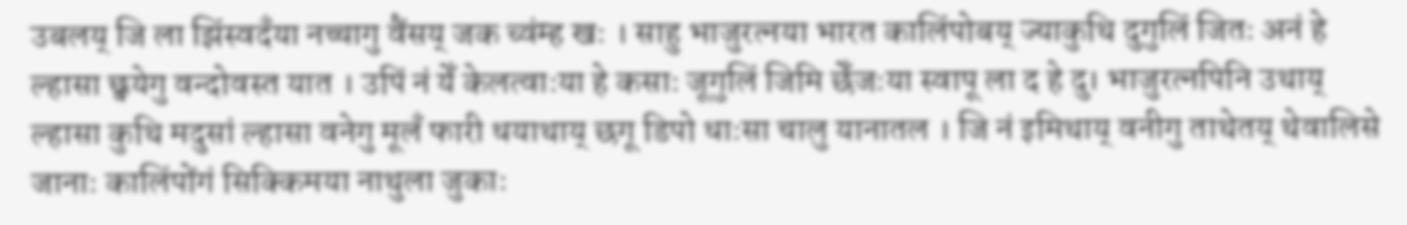उबलय् जि ला झिंस्वदँया नच्चागु वैंसय् जक च्वंम्ह खः । साहु भाजुरत्नया भारत कालिंपोबय् ज्याकुथि दुगुलिं जितः अनं हे ल्हासा छ्वयेगु वन्दोवस्त यात । उपिं नं येँ केलत्वाःया हे कसाः जूगुलिं जिमि छेँजःया स्वापू ला द हे दु। भाजुरत्नपिनि उथाय् ल्हासा कुथि मदुसां ल्हासा वनेगु मूलँ फारी धयाथाय् छगू डिपो धाःसा चालु यानातल । जि नं इमिथाय् वनीगु ताथेतय् थेवालिसे जानाः कालिंपोंगं सिक्किमया नाथुला जुकाः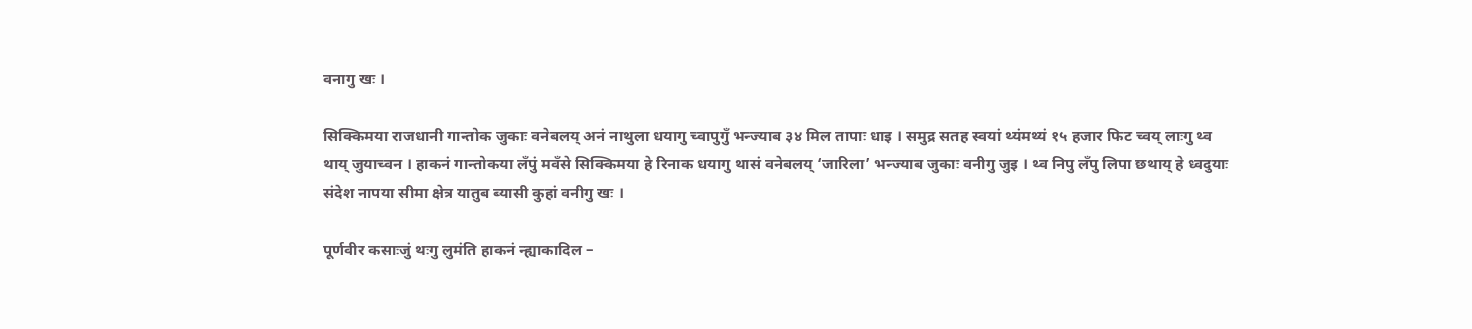वनागु खः ।

सिक्किमया राजधानी गान्तोक जुकाः वनेबलय् अनं नाथुला धयागु च्वापुगुँ भन्ज्याब ३४ मिल तापाः धाइ । समुद्र सतह स्वयां थ्यंमथ्यं १५ हजार फिट च्वय् लाःगु थ्व
थाय् जुयाच्वन । हाकनं गान्तोकया लँपुं मवँसे सिक्किमया हे रिनाक धयागु थासं वनेबलय् ‘जारिला’ भन्ज्याब जुकाः वनीगु जुइ । थ्व निपु लँपु लिपा छथाय् हे ध्वदुयाः
संदेश नापया सीमा क्षेत्र यातुब ब्यासी कुहां वनीगु खः ।

पूर्णवीर कसाःजुं थःगु लुमंति हाकनं न्ह्याकादिल –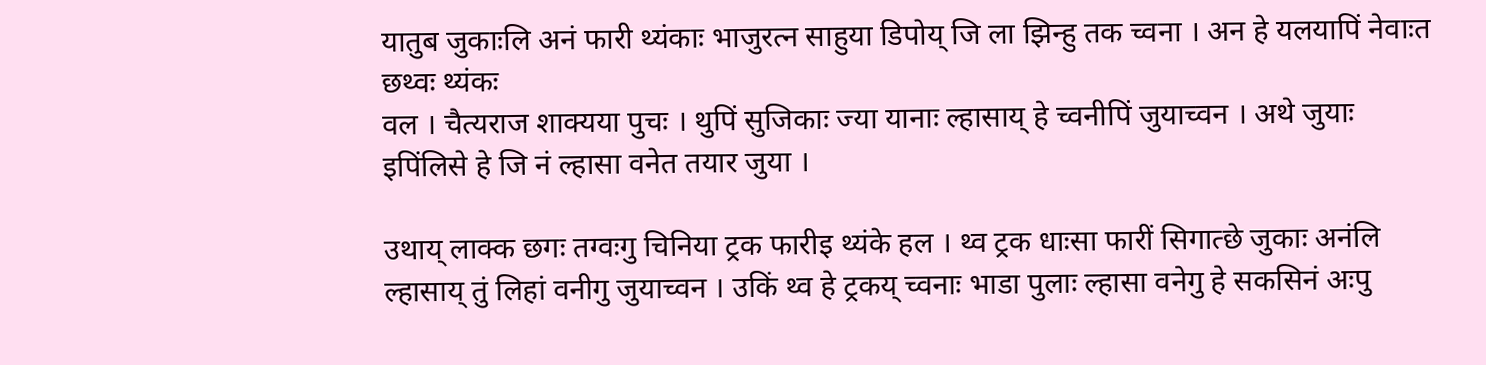यातुब जुकाःलि अनं फारी थ्यंकाः भाजुरत्न साहुया डिपोय् जि ला झिन्हु तक च्वना । अन हे यलयापिं नेवाःत छथ्वः थ्यंकः
वल । चैत्यराज शाक्यया पुचः । थुपिं सुजिकाः ज्या यानाः ल्हासाय् हे च्वनीपिं जुयाच्वन । अथे जुयाः इपिंलिसे हे जि नं ल्हासा वनेत तयार जुया ।

उथाय् लाक्क छगः तग्वःगु चिनिया ट्रक फारीइ थ्यंके हल । थ्व ट्रक धाःसा फारीं सिगात्छे जुकाः अनंलि ल्हासाय् तुं लिहां वनीगु जुयाच्वन । उकिं थ्व हे ट्रकय् च्वनाः भाडा पुलाः ल्हासा वनेगु हे सकसिनं अःपु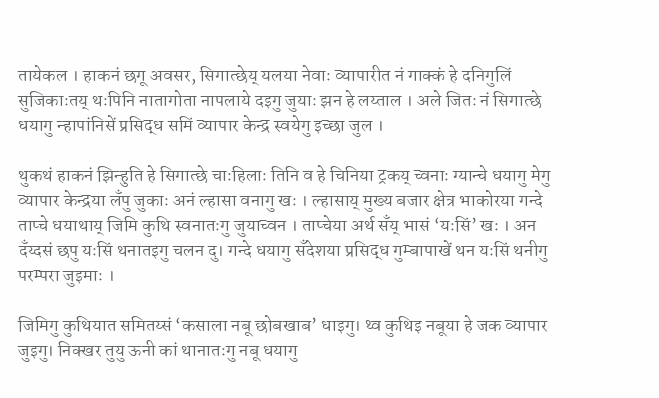तायेकल । हाकनं छगू अवसर, सिगात्छेय् यलया नेवाः व्यापारीत नं गाक्कं हे दनिगुलिं सुजिकाःतय् थःपिनि नातागोता नापलाये दइगु जुयाः झन हे लय्ताल । अले जितः नं सिगात्छे धयागु न्हापांनिसें प्रसिद्ध समिं व्यापार केन्द्र स्वयेगु इच्छा जुल ।

थुकथं हाकनं झिन्हुति हे सिगात्छे चाःहिलाः तिनि व हे चिनिया ट्रकय् च्वनाः ग्यान्चे धयागु मेगु व्यापार केन्द्रया लँपु जुकाः अनं ल्हासा वनागु खः । ल्हासाय् मुख्य बजार क्षेत्र भाकोरया गन्दे ताप्चे धयाथाय् जिमि कुथि स्वनातःगु जुयाच्वन । ताप्चेया अर्थ सँय् भासं ‘यःसिं’ खः । अन दँय्दसं छपु यःसिं थनातइगु चलन दु। गन्दे धयागु सँदेशया प्रसिद्ध गुम्बापाखें थन यःसिं थनीगु परम्परा जुइमाः ।

जिमिगु कुथियात समितय्सं ‘कसाला नबू छोबखाब’ धाइगु। थ्व कुथिइ नबूया हे जक व्यापार जुइगु। निक्खर तुयु ऊनी कां थानातःगु नबू धयागु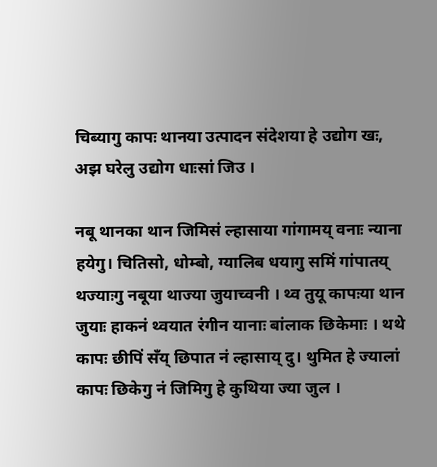चिब्यागु कापः थानया उत्पादन संदेशया हे उद्योग खः, अझ घरेलु उद्योग धाःसां जिउ ।

नबू थानका थान जिमिसं ल्हासाया गांगामय् वनाः न्याना हयेगु। चितिसो, धोम्बो, ग्यालिब धयागु समिं गांपातय् थज्याःगु नबूया थाज्या जुयाच्वनी । थ्व तुयू कापःया थान जुयाः हाकनं थ्वयात रंगीन यानाः बांलाक छिकेमाः । थथे कापः छीपिं सँय् छिपात नं ल्हासाय् दु। थुमित हे ज्यालां कापः छिकेगु नं जिमिगु हे कुथिया ज्या जुल ।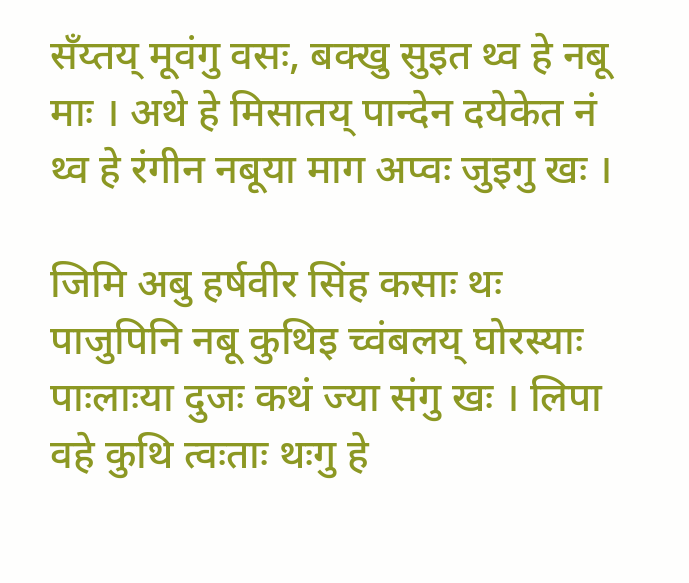सँय्तय् मूवंगु वसः, बक्खु सुइत थ्व हे नबू माः । अथे हे मिसातय् पान्देन दयेकेत नं थ्व हे रंगीन नबूया माग अप्वः जुइगु खः ।

जिमि अबु हर्षवीर सिंह कसाः थः पाजुपिनि नबू कुथिइ च्वंबलय् घोरस्याः पाःलाःया दुजः कथं ज्या संगु खः । लिपा वहे कुथि त्वःताः थःगु हे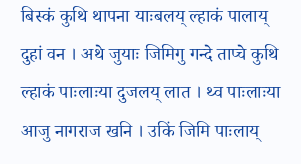बिस्कं कुथि थापना याःबलय् ल्हाकं पालाय् दुहां वन । अथे जुयाः जिमिगु गन्दे ताप्चे कुथि ल्हाकं पाःलाःया दुजलय् लात । थ्व पाःलाःया आजु नागराज खनि । उकिं जिमि पाःलाय्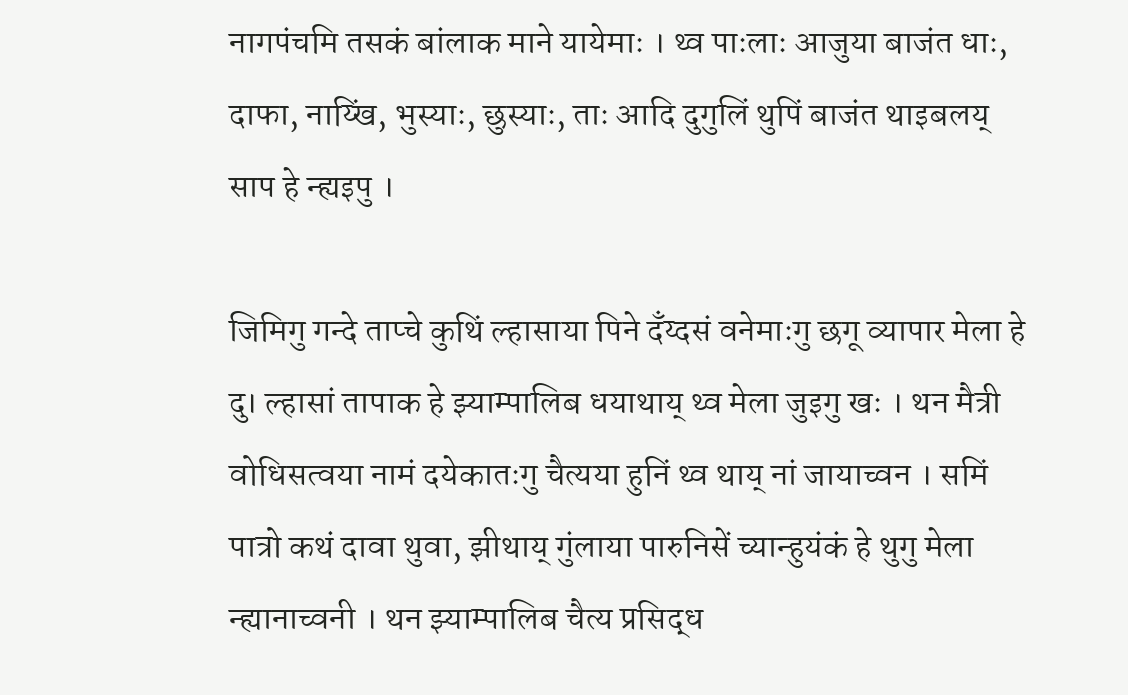नागपंचमि तसकं बांलाक माने यायेमाः । थ्व पाःलाः आजुया बाजंत धाः, दाफा, नाय्खिं, भुस्याः, छुस्याः, ताः आदि दुगुलिं थुपिं बाजंत थाइबलय् साप हे न्ह्यइपु ।

जिमिगु गन्दे ताप्चे कुथिं ल्हासाया पिने दँय्दसं वनेमाःगु छगू व्यापार मेला हे दु। ल्हासां तापाक हे झ्याम्पालिब धयाथाय् थ्व मेला जुइगु खः । थन मैत्री वोधिसत्वया नामं दयेकातःगु चैत्यया हुनिं थ्व थाय् नां जायाच्वन । समिं पात्रो कथं दावा थुवा, झीथाय् गुंलाया पारुनिसें च्यान्हुयंकं हे थुगु मेला न्ह्यानाच्वनी । थन झ्याम्पालिब चैत्य प्रसिद्ध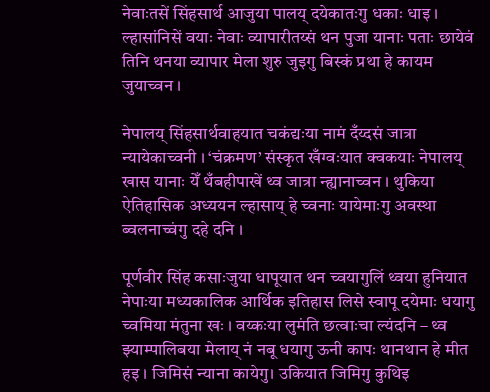नेवाःतसें सिंहसार्थ आजुया पालय् दयेकातःगु धकाः धाइ । ल्हासांनिसें वयाः नेवाः व्यापारीतय्सं थन पुजा यानाः पताः छायेवं तिनि थनया व्यापार मेला शुरु जुइगु बिस्कं प्रथा हे कायम जुयाच्वन ।

नेपालय् सिंहसार्थवाहयात चकंद्यःया नामं दँय्दसं जात्रा न्यायेकाच्वनी । ‘चंक्रमण’ संस्कृत खँग्वःयात क्वकयाः नेपालय् खास यानाः येँ थँबहीपाखें थ्व जात्रा न्ह्यानाच्वन । थुकिया ऐतिहासिक अध्ययन ल्हासाय् हे च्वनाः यायेमाःगु अवस्था ब्वलनाच्वंगु दहे दनि ।

पूर्णवीर सिंह कसाःजुया धापूयात थन च्वयागुलिं थ्वया हुनियात नेपाःया मध्यकालिक आर्थिक इतिहास लिसे स्वापू दयेमाः धयागु च्वमिया मंतुना खः । वय्कःया लुमंति छत्वाःचा ल्यंदनि – थ्व झ्याम्पालिबया मेलाय् नं नबू धयागु ऊनी कापः थानथान हे मीत हइ । जिमिसं न्याना कायेगु। उकियात जिमिगु कुथिइ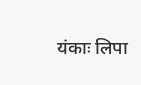यंकाः लिपा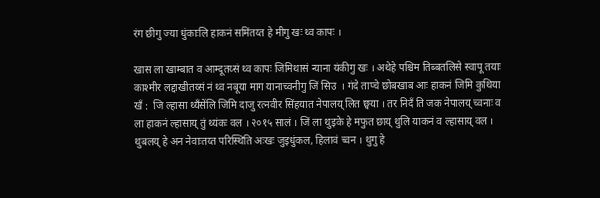रंग छीगु ज्या धुंकाःलि हाकनं समिंतय्त हे मीगु खः थ्व कापः ।

खास ला खाम्बात व आम्दूतय्सं थ्व कापः जिमिथासं न्याना यंकीगु खः । अथेहे पश्चिम तिब्बतलिसे स्वापू तयाः काश्मीर लद्दाखीतय्सं नं थ्व नबूया माग यानाच्वनीगु जिं सिउ  । गंदे ताप्चे छोबखाब आः हाकनं जिमि कुथिया खँ :  जि ल्हासा थ्यँसेंलि जिमि दाजु रत्नवीर सिंहयात नेपालय् लित छ्वया । तर निदँ ति जक नेपालय् च्वनाः व ला हाकनं ल्हासाय् तुं थ्यंकः वल । २०१५ सालं । जिं ला थुइके हे मफुत छाय् थुलि याकनं व ल्हासाय् वल । थुबलय् हे अन नेवाःतय्त परिस्थिति अःखः जुइधुंकल, हिलावं च्वन । थुगु हे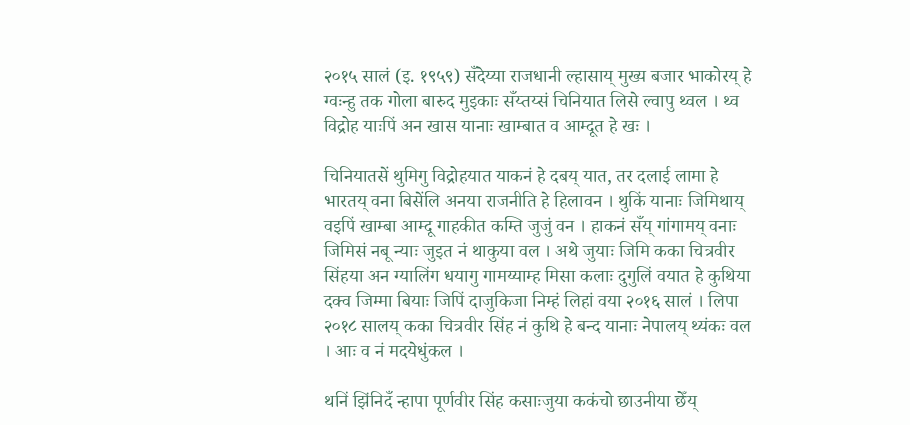२०१५ सालं (इ. १९५९) सँदेय्या राजधानी ल्हासाय् मुख्य बजार भाकोरय् हे ग्वःन्हु तक गोला बारुद मुइकाः सँय्तय्सं चिनियात लिसे ल्वापु थ्वल । थ्व विद्रोह याःपिं अन खास यानाः खाम्बात व आम्दूत हे खः ।

चिनियातसें थुमिगु विद्रोहयात याकनं हे दबय् यात, तर दलाई लामा हे भारतय् वना बिसेंलि अनया राजनीति हे हिलावन । थुकिं यानाः जिमिथाय् वइपिं खाम्बा आम्दू गाहकीत कम्ति जुजुं वन । हाकनं सँय् गांगामय् वनाः जिमिसं नबू न्याः जुइत नं थाकुया वल । अथे जुयाः जिमि कका चित्रवीर सिंहया अन ग्यालिंग धयागु गामय्याम्ह मिसा कलाः दुगुलिं वयात हे कुथिया दक्व जिम्मा बियाः जिपिं दाजुकिजा निम्हं लिहां वया २०१६ सालं । लिपा २०१८ सालय् कका चित्रवीर सिंह नं कुथि हे बन्द यानाः नेपालय् थ्यंकः वल । आः व नं मदयेधुंकल ।

थनिं झिंनिदँ न्हापा पूर्णवीर सिंह कसाःजुया ककंचो छाउनीया छेँय्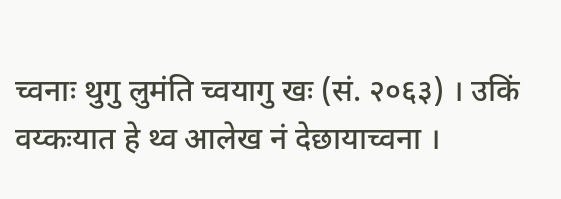च्वनाः थुगु लुमंति च्वयागु खः (सं. २०६३) । उकिं वय्कःयात हे थ्व आलेख नं देछायाच्वना ।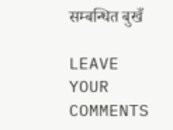सम्बन्धित बुखँ

LEAVE YOUR COMMENTS